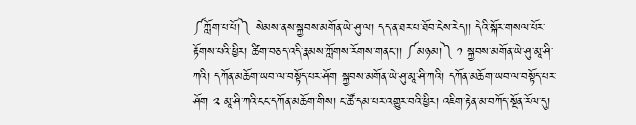༼ཀློག་པ་པོ།༽ སེམས་ནས་སྐྱབས་མགོན་ཡེ་ཤུ་ལ། དད་ན་ཐར་པ་ཐོབ་ངེས་རེད།། དེའི་སྐོར་གསལ་པོར་རྟོགས་པའི་ཕྱིར། ཚིག་བཅད་འདི་རྣམས་ཀློགས་རོགས་གནང་།། ༼མཉམ།༽ ༡ སྐྱབས་མགོན་ཡེ་ཤུ་མཱ་ཤི་ཀའི། དཀོན་མཆོག་ཡབ་ལ་བསྟོད་པར་ཤོག སྐྱབས་མགོན་ཡེ་ཤུ་མཱ་ཤི་ཀའི། དཀོན་མཆོག་ཡབ་ལ་བསྟོད་པར་ཤོག ༢ མཱ་ཤི་ཀའི་ངང་དཀོན་མཆོག་གིས། ང་ཚོ་དམ་པར་འགྱུར་བའི་ཕྱིར། འཇིག་རྟེན་མ་བཀོད་སྔོན་རོལ་དུ།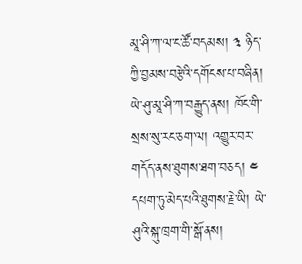མཱ་ཤི་ཀ་ལ་ང་ཚོ་བདམས། ༣ ཉིད་ཀྱི་བྱམས་བརྩེའི་དགོངས་པ་བཞིན། ཡེ་ཤུ་མཱ་ཤི་ཀ་བརྒྱུད་ནས། ཁོང་གི་སྲས་སུ་རང་ཅག་ལ། འགྱུར་བར་གདོད་ནས་ཐུགས་ཐག་བཅད། ༤ དཔག་ཏུ་མེད་པའི་ཐུགས་རྗེ་ཡི། ཡེ་ཤུའི་སྐུ་ཁྲག་གི་སྒོ་ནས།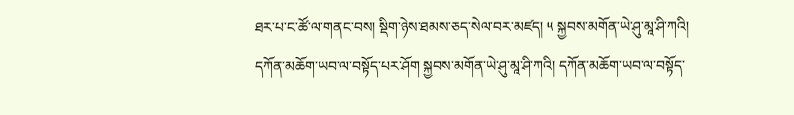ཐར་པ་ང་ཚོ་ལ་གནང་བས། སྡིག་ཉེས་ཐམས་ཅད་སེལ་བར་མཛད། ༥ སྐྱབས་མགོན་ཡེ་ཤུ་མཱ་ཤི་ཀའི། དཀོན་མཆོག་ཡབ་ལ་བསྟོད་པར་ཤོག སྐྱབས་མགོན་ཡེ་ཤུ་མཱ་ཤི་ཀའི། དཀོན་མཆོག་ཡབ་ལ་བསྟོད་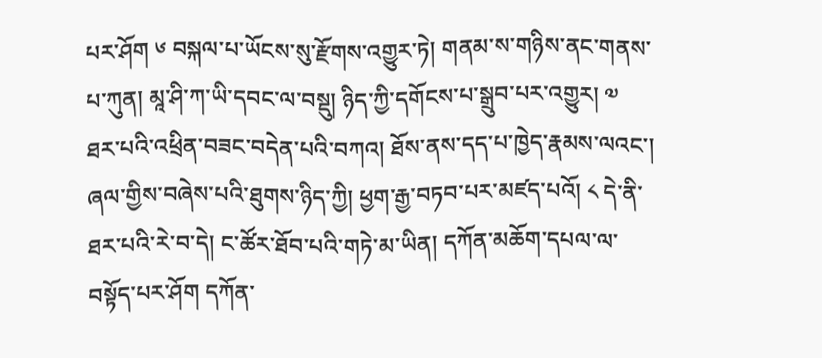པར་ཤོག ༦ བསྐལ་པ་ཡོངས་སུ་རྫོགས་འགྱུར་ཏེ། གནམ་ས་གཉིས་ནང་གནས་པ་ཀུན། མཱ་ཤི་ཀ་ཡི་དབང་ལ་བསྡུ། ཉིད་ཀྱི་དགོངས་པ་སྒྲུབ་པར་འགྱུར། ༧ ཐར་པའི་འཕྲིན་བཟང་བདེན་པའི་བཀའ། ཐོས་ནས་དད་པ་ཁྱེད་རྣམས་ལའང་། ཞལ་གྱིས་བཞེས་པའི་ཐུགས་ཉིད་ཀྱི། ཕྱག་རྒྱ་བཏབ་པར་མཛད་པའོ། ༨ དེ་ནི་ཐར་པའི་རེ་བ་དེ། ང་ཚོར་ཐོབ་པའི་གཏེ་མ་ཡིན། དཀོན་མཆོག་དཔལ་ལ་བསྟོད་པར་ཤོག དཀོན་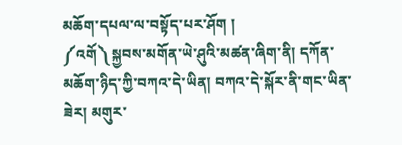མཆོག་དཔལ་ལ་བསྟོད་པར་ཤོག །
༼འགོ༽ སྐྱབས་མགོན་ཡེ་ཤུའི་མཚན་ཞིག་ནི། དཀོན་མཆོག་ཉིད་ཀྱི་བཀའ་དེ་ཡིན། བཀའ་དེ་སྐོར་ནི་གང་ཡིན་ཟེར། མགུར་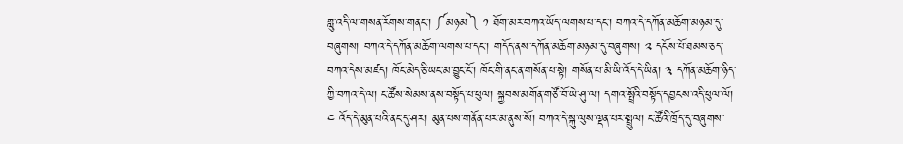གླུ་འདི་ལ་གསན་རོགས་གནང་། ༼མཉམ༽ ༡ ཐོག་མར་བཀའ་ཡོད་ལགས་པ་དང་། བཀའ་དེ་དཀོན་མཆོག་མཉམ་དུ་བཞུགས། བཀའ་དེ་དཀོན་མཆོག་ལགས་པ་དང་། གདོད་ནས་དཀོན་མཆོག་མཉམ་དུ་བཞུགས། ༢ དངོས་པོ་ཐམས་ཅད་བཀའ་དེས་མཛད། ཁོང་མེད་ཅི་ཡང་མ་བྱུང་ངོ་། ཁོང་གི་ནང་ན་གསོན་པ་སྟེ། གསོན་པ་མི་ཡི་འོད་དེ་ཡིན། ༣ དཀོན་མཆོག་ཉིད་ཀྱི་བཀའ་དེ་ལ། ང་ཚོས་སེམས་ནས་བསྟོད་པ་ཕུལ། སྐྱབས་མགོན་གཙོ་བོ་ཡེ་ཤུ་ལ། དགའ་སྤྲོའི་བསྟོད་དབྱངས་འདི་ཕུལ་ལོ། ༤ འོད་དེ་མུན་པའི་ནང་དུ་ཤར། མུན་པས་གནོན་པར་མ་ནུས་སོ། བཀའ་དེ་སྐུ་ལུས་ལྡན་པར་སྤྲུལ། ང་ཚོའི་ཁྲོད་དུ་བཞུགས་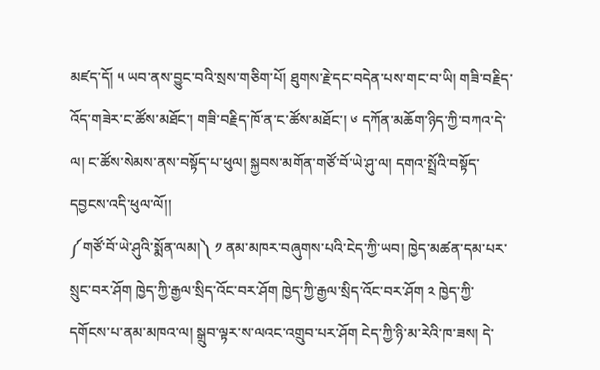མཛད་དོ། ༥ ཡབ་ནས་བྱུང་བའི་སྲས་གཅིག་པོ། ཐུགས་རྗེ་དང་བདེན་པས་གང་བ་ཡི། གཟི་བརྗིད་འོད་གཟེར་ང་ཚོས་མཐོང་། གཟི་བརྗིད་ཁོ་ན་ང་ཚོས་མཐོང་། ༦ དཀོན་མཆོག་ཉིད་ཀྱི་བཀའ་དེ་ལ། ང་ཚོས་སེམས་ནས་བསྟོད་པ་ཕུལ། སྐྱབས་མགོན་གཙོ་བོ་ཡེ་ཤུ་ལ། དགའ་སྤྲོའི་བསྟོད་དབྱངས་འདི་ཕུལ་ལོ།།
༼གཙོ་བོ་ཡེ་ཤུའི་སྨོན་ལམ།༽ ༡ ནམ་མཁར་བཞུགས་པའི་ངེད་ཀྱི་ཡབ། ཁྱེད་མཚན་དམ་པར་སྲུང་བར་ཤོག ཁྱེད་ཀྱི་རྒྱལ་སྲིད་འོང་བར་ཤོག ཁྱེད་ཀྱི་རྒྱལ་སྲིད་འོང་བར་ཤོག ༢ ཁྱེད་ཀྱི་དགོངས་པ་ནམ་མཁའ་ལ། སྒྲུབ་ལྟར་ས་ལའང་འགྲུབ་པར་ཤོག ངེད་ཀྱི་ཉི་མ་རེའི་ཁ་ཟས། དེ་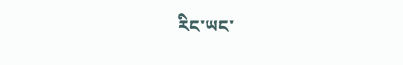རིང་ཡང་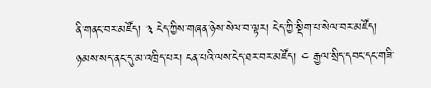ནི་གནང་བར་མཛོད། ༣ ངེད་ཀྱིས་གཞན་ཉེས་སེལ་བ་ལྟར། ངེད་ཀྱི་སྡིག་པ་སེལ་བར་མཛོད། ཉམས་སད་ནང་དུ་མ་འཁྲིད་པར། ངན་པའི་ལས་ངེད་ཐར་བར་མཛོད། ༤ རྒྱལ་སྲིད་དབང་དང་གཟི་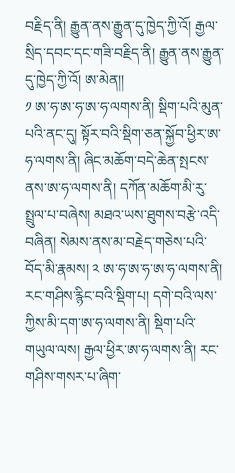བརྗིད་ནི། རྒྱུན་ནས་རྒྱུན་དུ་ཁྱེད་ཀྱི་འོ། རྒྱལ་སྲིད་དབང་དང་གཟི་བརྗིད་ནི། རྒྱུན་ནས་རྒྱུན་དུ་ཁྱེད་ཀྱི་འོ། ཨ་མེན།།
༡ ཨ་ཧ་ཨ་ཧ་ཨ་ཧ་ལགས་ནི། སྡིག་པའི་མུན་པའི་ནང་དུ། སྟོར་བའི་སྡིག་ཅན་སྐྱོབ་ཕྱིར་ཨ་ཧ་ལགས་ནི། ཞིང་མཆོག་བདེ་ཆེན་སྤངས་ནས་ཨ་ཧ་ལགས་ནི། དཀོན་མཆོག་མི་རུ་སྤྲུལ་པ་བཞེས། མཐའ་ཡས་ཐུགས་བརྩེ་འདི་བཞིན། སེམས་ནས་མ་བརྗེད་གཅེས་པའི་བོད་མི་རྣམས། ༢ ཨ་ཧ་ཨ་ཧ་ཨ་ཧ་ལགས་ནི། རང་གཤིས་རྙིང་བའི་སྡིག་པ། དགེ་བའི་ལས་ཀྱིས་མི་དག་ཨ་ཧ་ལགས་ནི། སྡིག་པའི་གཡུལ་ལས། རྒྱལ་ཕྱིར་ཨ་ཧ་ལགས་ནི། རང་གཤིས་གསར་པ་ཞིག་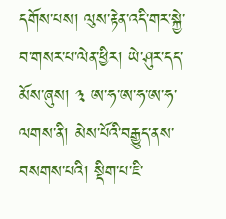དགོས་པས། ལུས་རྟེན་འདི་གར་སྐྱེ་བ་གསར་པ་ལེན་ཕྱིར། ཡེ་ཤུར་དད་མོས་ཞུས། ༣ ཨ་ཧ་ཨ་ཧ་ཨ་ཧ་ལགས་ནི། མེས་པོའི་བརྒྱུད་ནས་བསགས་པའི། སྡིག་པ་ཇི་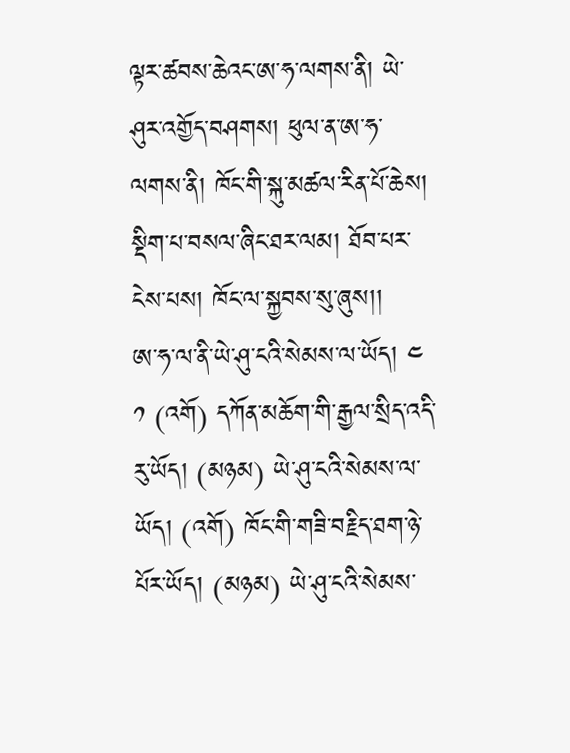ལྟར་ཚབས་ཆེའང་ཨ་ཧ་ལགས་ནི། ཡེ་ཤུར་འགྱོད་བཤགས། ཕུལ་ན་ཨ་ཧ་ལགས་ནི། ཁོང་གི་སྐུ་མཚལ་རིན་པོ་ཆེས། སྡིག་པ་བསལ་ཞིང་ཐར་ལམ། ཐོབ་པར་ངེས་པས། ཁོང་ལ་སྐྱབས་སུ་ཞུས།།
ཨ་ཧ་ལ་ནི་ཡེ་ཤུ་ངའི་སེམས་ལ་ཡོད། ༤ ༡ (འགོ) དཀོན་མཆོག་གི་རྒྱལ་སྲིད་འདི་རུ་ཡོད། (མཉམ) ཡེ་ཤུ་ངའི་སེམས་ལ་ཡོད། (འགོ) ཁོང་གི་གཟི་བརྗིད་ཐག་ཉེ་པོར་ཡོད། (མཉམ) ཡེ་ཤུ་ངའི་སེམས་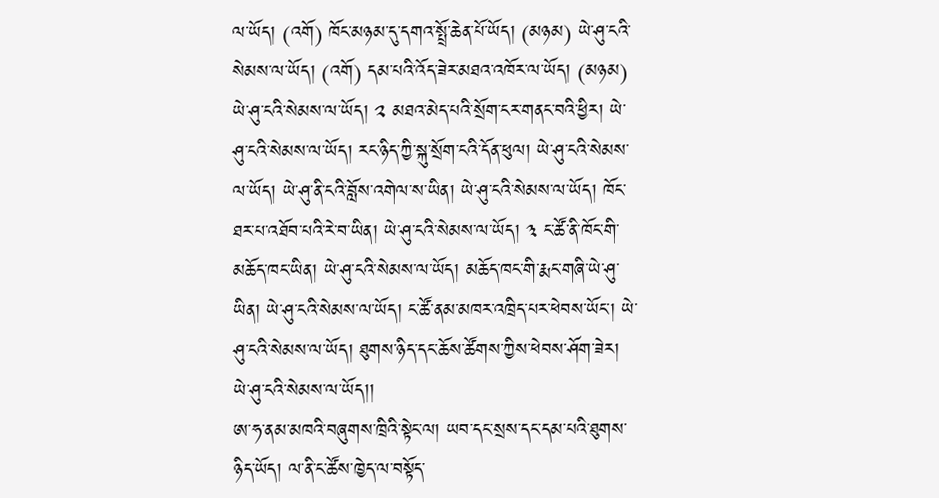ལ་ཡོད། (འགོ) ཁོང་མཉམ་དུ་དགའ་སྤྲོ་ཆེན་པོ་ཡོད། (མཉམ) ཡེ་ཤུ་ངའི་སེམས་ལ་ཡོད། (འགོ) དམ་པའི་འོད་ཟེར་མཐའ་འཁོར་ལ་ཡོད། (མཉམ) ཡེ་ཤུ་ངའི་སེམས་ལ་ཡོད། ༢ མཐའ་མེད་པའི་སྲོག་ངར་གནང་བའི་ཕྱིར། ཡེ་ཤུ་ངའི་སེམས་ལ་ཡོད། རང་ཉིད་ཀྱི་སྐུ་སྲོག་ངའི་དོན་ཕུལ། ཡེ་ཤུ་ངའི་སེམས་ལ་ཡོད། ཡེ་ཤུ་ནི་ངའི་བློས་འགེལ་ས་ཡིན། ཡེ་ཤུ་ངའི་སེམས་ལ་ཡོད། ཁོང་ཐར་པ་འཐོབ་པའི་རེ་བ་ཡིན། ཡེ་ཤུ་ངའི་སེམས་ལ་ཡོད། ༣ ང་ཚོ་ནི་ཁོང་གི་མཆོད་ཁང་ཡིན། ཡེ་ཤུ་ངའི་སེམས་ལ་ཡོད། མཆོད་ཁང་གི་རྨང་གཞི་ཡེ་ཤུ་ཡིན། ཡེ་ཤུ་ངའི་སེམས་ལ་ཡོད། ང་ཚོ་ནམ་མཁར་འཁྲིད་པར་ཕེབས་ཡོང་། ཡེ་ཤུ་ངའི་སེམས་ལ་ཡོད། ཐུགས་ཉིད་དང་ཆོས་ཚོགས་ཀྱིས་ཕེབས་ཤོག་ཟེར། ཡེ་ཤུ་ངའི་སེམས་ལ་ཡོད།།
ཨ་ཧ་ནམ་མཁའི་བཞུགས་ཁྲིའི་སྟེང་ལ། ཡབ་དང་སྲས་དང་དམ་པའི་ཐུགས་ཉིད་ཡོད། ལ་ནི་ང་ཚོས་ཁྱེད་ལ་བསྟོད་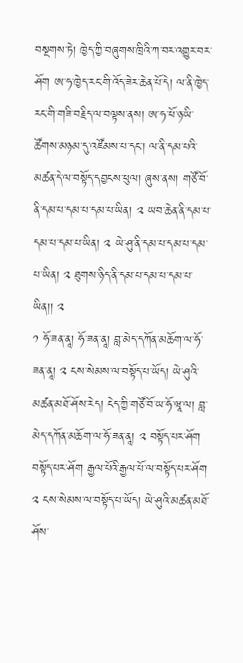བསྔགས་ཏེ། ཁྱེད་ཀྱི་བཞུགས་ཁྲིའི་ཀ་བར་འགྱུར་བར་ཤོག ཨ་ཧ་ཁྱེད་རང་གི་འོད་ཟེར་ཆེན་པོ་དེ། ལ་ནི་ཁྱེད་རང་གི་གཟི་བརྗིད་ལ་བལྟས་ནས། ཨ་ཧ་ཕོ་ཉ་ཡི་ཚོགས་མཉམ་དུ་འཛོམས་པ་དང་། ལ་ནི་དམ་པའི་མཚན་དེ་ལ་བསྟོད་དབྱངས་ཕུལ། ཞུས་ནས། གཙོ་བོ་ནི་དམ་པ་དམ་པ་དམ་པ་ཡིན། ༢ ཡབ་ཆེན་ནི་དམ་པ་དམ་པ་དམ་པ་ཡིན། ༢ ཡེ་ཤུ་ནི་དམ་པ་དམ་པ་དམ་པ་ཡིན། ༢ ཐུགས་ཉིད་ནི་དམ་པ་དམ་པ་དམ་པ་ཡིན།། ༢
༡ ཧོ་ཟན་ནཱ། ཧོ་ཟན་ནཱ། བླ་མེད་དཀོན་མཆོག་ལ་ཧོ་ཟན་ནཱ། ༢ ངས་སེམས་ལ་བསྟོད་པ་ཡོད། ཡེ་ཤུའི་མཚན་མཐོ་ཤོས་རེད། ངེད་ཀྱི་གཙོ་བོ་ཡ་ཧོ་ཝཱ་ལ། བླ་མེད་དཀོན་མཆོག་ལ་ཧོ་ཟན་ནཱ། ༢ བསྟོད་པར་ཤོག བསྟོད་པར་ཤོག རྒྱལ་པོའི་རྒྱལ་པོ་ལ་བསྟོད་པར་ཤོག ༢ ངས་སེམས་ལ་བསྟོད་པ་ཡོད། ཡེ་ཤུའི་མཚན་མཐོ་ཤོས་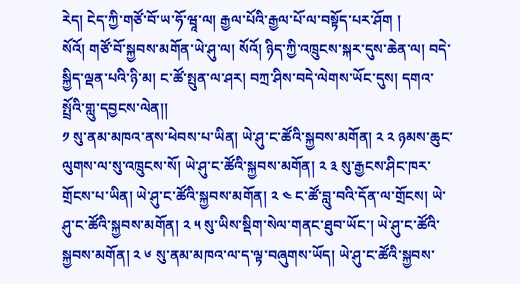རེད། ངེད་ཀྱི་གཙོ་བོ་ཡ་ཧོ་ཝཱ་ལ། རྒྱལ་པོའི་རྒྱལ་པོ་ལ་བསྟོད་པར་ཤོག །
སོའོ། གཙོ་བོ་སྐྱབས་མགོན་ཡེ་ཤུ་ལ། སོའོ། ཉིད་ཀྱི་འཁྲུངས་སྐར་དུས་ཆེན་ལ། བདེ་སྐྱིད་ལྡན་པའི་ཉི་མ། ང་ཚོ་སྤུན་ལ་ཤར། བཀྲ་ཤིས་བདེ་ལེགས་ཡོང་དུས། དགའ་སྤྲོའི་གླུ་དབྱངས་ལེན།།
༡ སུ་ནམ་མཁའ་ནས་ཕེབས་པ་ཡིན། ཡེ་ཤུ་ང་ཚོའི་སྐྱབས་མགོན། ༢ ༢ ཉམས་ཆུང་ལུགས་ལ་སུ་འཁྲུངས་སོ། ཡེ་ཤུ་ང་ཚོའི་སྐྱབས་མགོན། ༢ ༣ སུ་རྒྱངས་ཤིང་ཁར་གྲོངས་པ་ཡིན། ཡེ་ཤུ་ང་ཚོའི་སྐྱབས་མགོན། ༢ ༤ ང་ཚོ་བླུ་བའི་དོན་ལ་གྲོངས། ཡེ་ཤུ་ང་ཚོའི་སྐྱབས་མགོན། ༢ ༥ སུ་ཡིས་སྡིག་སེལ་གནང་ཐུབ་ཡོང་། ཡེ་ཤུ་ང་ཚོའི་སྐྱབས་མགོན། ༢ ༦ སུ་ནམ་མཁའ་ལ་ད་ལྟ་བཞུགས་ཡོད། ཡེ་ཤུ་ང་ཚོའི་སྐྱབས་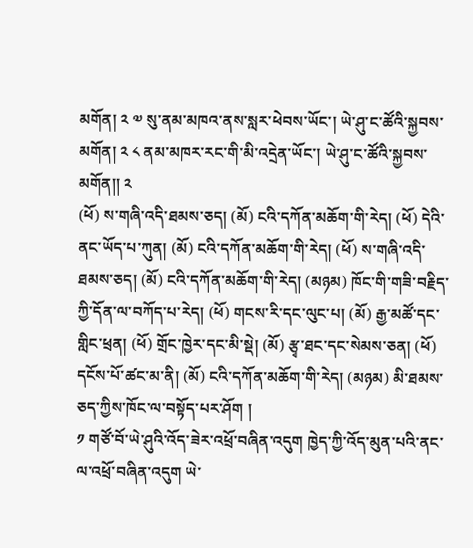མགོན། ༢ ༧ སུ་ནམ་མཁའ་ནས་སླར་ཕེབས་ཡོང་། ཡེ་ཤུ་ང་ཚོའི་སྐྱབས་མགོན། ༢ ༨ ནམ་མཁར་རང་གི་མི་འདྲེན་ཡོང་། ཡེ་ཤུ་ང་ཚོའི་སྐྱབས་མགོན།། ༢
(ཕོ) ས་གཞི་འདི་ཐམས་ཅད། (མོ) ངའི་དཀོན་མཆོག་གི་རེད། (ཕོ) དེའི་ནང་ཡོད་པ་ཀུན། (མོ) ངའི་དཀོན་མཆོག་གི་རེད། (ཕོ) ས་གཞི་འདི་ཐམས་ཅད། (མོ) ངའི་དཀོན་མཆོག་གི་རེད། (མཉམ) ཁོང་གི་གཟི་བརྗིད་ཀྱི་དོན་ལ་བཀོད་པ་རེད། (ཕོ) གངས་རི་དང་ལུང་པ། (མོ) རྒྱ་མཚོ་དང་གླིང་ཕྲན། (ཕོ) གྲོང་ཁྱེར་དང་མི་སྡེ། (མོ) རྩྭ་ཐང་དང་སེམས་ཅན། (ཕོ) དངོས་པོ་ཚང་མ་ནི། (མོ) ངའི་དཀོན་མཆོག་གི་རེད། (མཉམ) མི་ཐམས་ཅད་ཀྱིས་ཁོང་ལ་བསྟོད་པར་ཤོག །
༡ གཙོ་བོ་ཡེ་ཤུའི་འོད་ཟེར་འཕྲོ་བཞིན་འདུག ཁྱེད་ཀྱི་འོད་མུན་པའི་ནང་ལ་འཕྲོ་བཞིན་འདུག ཡེ་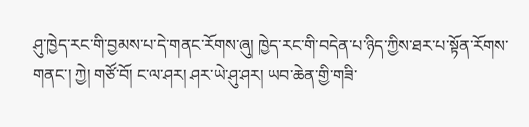ཤུ་ཁྱེད་རང་གི་བྱམས་པ་དེ་གནང་རོགས་ཞུ། ཁྱེད་རང་གི་བདེན་པ་ཉིད་ཀྱིས་ཐར་པ་སྟོན་རོགས་གནང་། ཀྱེ། གཙོ་བོ། ང་ལ་ཤར། ཤར་ཡེ་ཤུ་ཤར། ཡབ་ཆེན་གྱི་གཟི་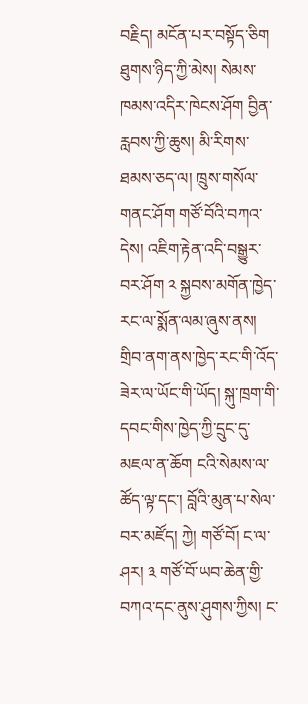བརྗིད། མངོན་པར་བསྟོད་ཅིག ཐུགས་ཉིད་ཀྱི་མེས། སེམས་ཁམས་འདིར་ཁེངས་ཤོག བྱིན་རླབས་ཀྱི་ཆུས། མི་རིགས་ཐམས་ཅད་ལ། ཁྲུས་གསོལ་གནང་ཤོག གཙོ་བོའི་བཀའ་དེས། འཇིག་རྟེན་འདི་བསྒྱུར་བར་ཤོག ༢ སྐྱབས་མགོན་ཁྱེད་རང་ལ་སྨོན་ལམ་ཞུས་ནས། གྲིབ་ནག་ནས་ཁྱེད་རང་གི་འོད་ཟེར་ལ་ཡོང་གི་ཡོད། སྐུ་ཁྲག་གི་དབང་གིས་ཁྱེད་ཀྱི་དྲུང་དུ་མཇལ་ན་ཆོག ངའི་སེམས་ལ་ཚོད་ལྟ་དང་། བློའི་མུན་པ་སེལ་བར་མཛོད། ཀྱེ། གཙོ་བོ། ང་ལ་ཤར། ༣ གཙོ་བོ་ཡབ་ཆེན་གྱི་བཀའ་དང་ནུས་ཤུགས་ཀྱིས། ང་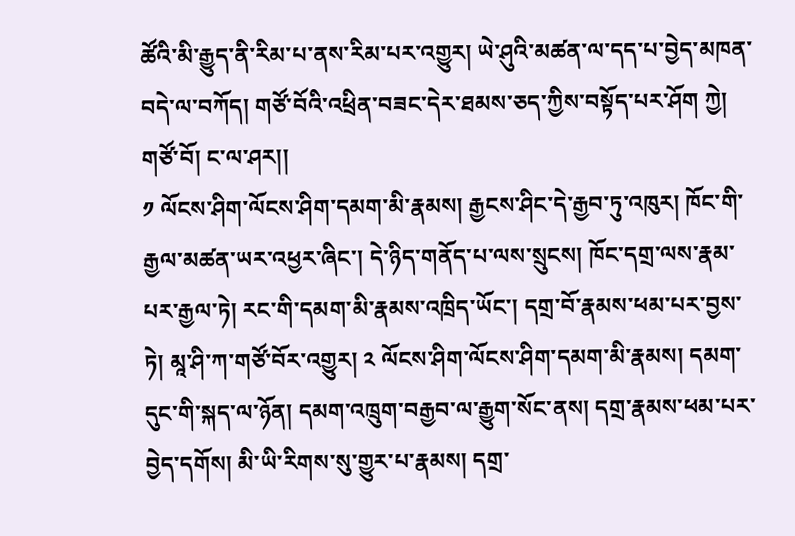ཚོའི་མི་རྒྱུད་ནི་རིམ་པ་ནས་རིམ་པར་འགྱུར། ཡེ་ཤུའི་མཚན་ལ་དད་པ་བྱེད་མཁན་བདེ་ལ་བཀོད། གཙོ་བོའི་འཕྲིན་བཟང་དེར་ཐམས་ཅད་ཀྱིས་བསྟོད་པར་ཤོག ཀྱེ། གཙོ་བོ། ང་ལ་ཤར།།
༡ ལོངས་ཤིག་ལོངས་ཤིག་དམག་མི་རྣམས། རྒྱངས་ཤིང་དེ་རྒྱབ་ཏུ་འཁུར། ཁོང་གི་རྒྱལ་མཚན་ཡར་འཕྱར་ཞིང་། དེ་ཉིད་གནོད་པ་ལས་སྲུངས། ཁོང་དགྲ་ལས་རྣམ་པར་རྒྱལ་ཏེ། རང་གི་དམག་མི་རྣམས་འཁྲིད་ཡོང་། དགྲ་བོ་རྣམས་ཕམ་པར་བྱས་ཏེ། མཱ་ཤི་ཀ་གཙོ་བོར་འགྱུར། ༢ ལོངས་ཤིག་ལོངས་ཤིག་དམག་མི་རྣམས། དམག་དུང་གི་སྐད་ལ་ཉོན། དམག་འཁྲུག་བརྒྱབ་ལ་རྒྱུག་སོང་ནས། དགྲ་རྣམས་ཕམ་པར་བྱེད་དགོས། མི་ཡི་རིགས་སུ་གྱུར་པ་རྣམས། དགྲ་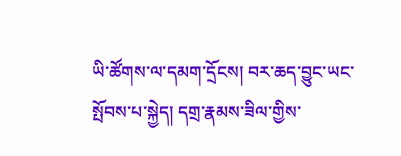ཡི་ཚོགས་ལ་དམག་དྲོངས། བར་ཆད་བྱུང་ཡང་སྤོབས་པ་སྐྱེད། དགྲ་རྣམས་ཟིལ་གྱིས་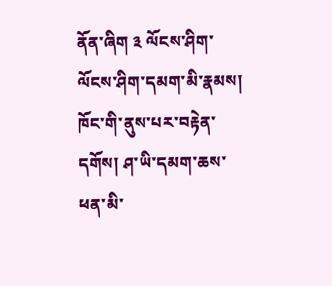ནོན་ཞིག ༣ ལོངས་ཤིག་ལོངས་ཤིག་དམག་མི་རྣམས། ཁོང་གི་ནུས་པར་བརྟེན་དགོས། ཤ་ཡི་དམག་ཆས་ཕན་མི་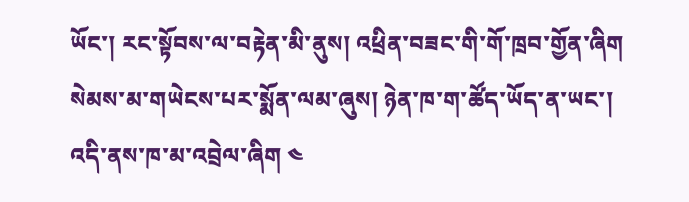ཡོང་། རང་སྟོབས་ལ་བརྟེན་མི་ནུས། འཕྲིན་བཟང་གི་གོ་ཁྲབ་གྱོན་ཞིག སེམས་མ་གཡེངས་པར་སྨོན་ལམ་ཞུས། ཉེན་ཁ་ག་ཚོད་ཡོད་ན་ཡང་། འདི་ནས་ཁ་མ་འབྲེལ་ཞིག ༤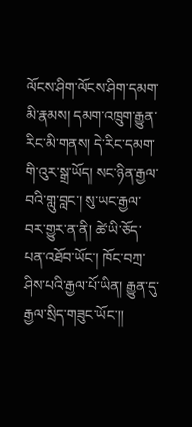ལོངས་ཤིག་ལོངས་ཤིག་དམག་མི་རྣམས། དམག་འཁྲུག་རྒྱུན་རིང་མི་གནས། དེ་རིང་དམག་གི་འུར་སྒྲ་ཡོད། སང་ཉིན་རྒྱལ་བའི་གླུ་བླང་། སུ་ཡང་རྒྱལ་བར་གྱུར་ན་ནི། ཚེ་ཡི་ཅོད་པན་འཐོབ་ཡོང་། ཁོང་བཀྲ་ཤིས་པའི་རྒྱལ་པོ་ཡིན། རྒྱུན་དུ་རྒྱལ་སྲིད་གཟུང་ཡོང་།།